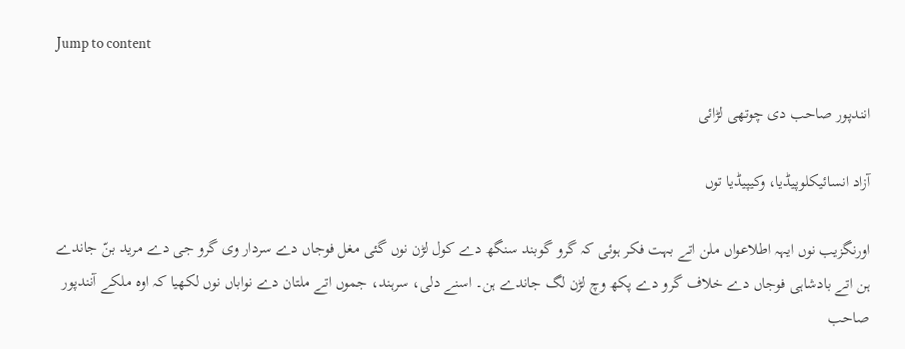Jump to content

انندپور صاحب دی چوتھی لڑائی

آزاد انسائیکلوپیڈیا، وکیپیڈیا توں

اورنگزیب نوں ایہہ اطلاعواں ملن اتے بہت فکر ہوئی کہ گرو گوبند سنگھ دے کول لڑن نوں گئی مغل فوجاں دے سردار وی گرو جی دے مرید بنّ جاندے ہن اتے بادشاہی فوجاں دے خلاف گرو دے پکھ وچ لڑن لگ جاندے ہن۔ اسنے دلی، سرہند، جموں اتے ملتان دے نواباں نوں لکھیا کہ اوہ ملکے آنندپور صاحب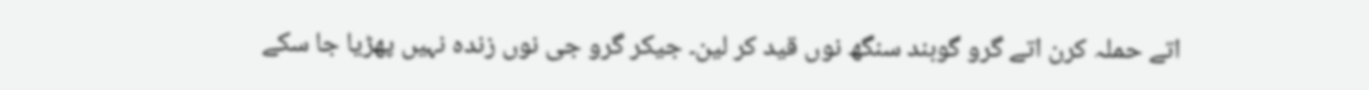اتے حملہ کرن اتے گرو گوبند سنگھ نوں قید کر لین۔ جیکر گرو جی نوں زندہ نہیں پھڑیا جا سکے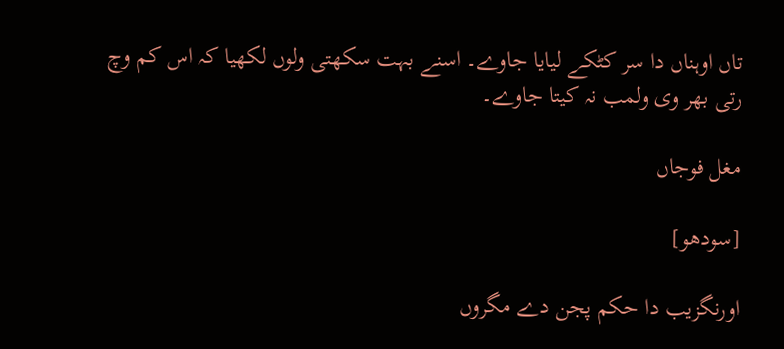تاں اوہناں دا سر کٹکے لیایا جاوے۔ اسنے بہت سکھتی ولوں لکھیا کہ اس کم وچ رتی بھر وی ولمب نہ کیتا جاوے۔

مغل فوجاں

[سودھو]

اورنگزیب دا حکم پجن دے مگروں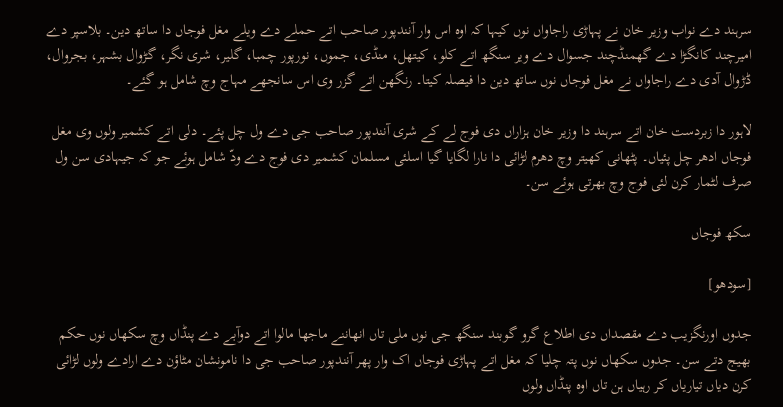سرہند دے نواب وزیر خان نے پہاڑی راجاواں نوں کیہا کہ اوہ اس وار آنندپور صاحب اتے حملے دے ویلے مغل فوجاں دا ساتھ دین۔ بلاسپر دے امیرچند کانگڑا دے گھمنڈچند جسوال دے ویر سنگھ اتے کلو، کیتھل، منڈی، جموں، نورپور چمبا، گلیر، شری نگر، گڑوال بشہر، بجروال، ڈڑوال آدی دے راجاواں نے مغل فوجاں نوں ساتھ دین دا فیصلہ کیتا۔ رنگھن اتے گزر وی اس سانجھے مہاج وچ شامل ہو گئے۔

لاہور دا زبردست خان اتے سرہند دا وزیر خان ہزاراں دی فوج لے کے شری آنندپور صاحب جی دے ول چل پئے۔ دلی اتے کشمیر ولوں وی مغل فوجاں ادھر چل پئیاں۔ پٹھانی کھیتر وچ دھرم لڑائی دا نارا لگایا گیا اسلئی مسلمان کشمیر دی فوج دے ودّ شامل ہوئے جو کہ جیہادی سن ول صرف لٹمار کرن لئی فوج وچ بھرتی ہوئے سن۔

سکھ فوجاں

[سودھو]

جدوں اورنگزیب دے مقصداں دی اطلاع گرو گوبند سنگھ جی نوں ملی تاں انھاننے ماجھا مالوا اتے دوآبے دے پنڈاں وچ سکھاں نوں حکم بھیج دتے سن۔ جدوں سکھاں نوں پتہ چلیا کہ مغل اتے پہاڑی فوجاں اک وار پھر آنندپور صاحب جی دا نامونشان مٹاؤن دے ارادے ولوں لڑائی کرن دیاں تیاریاں کر رہیاں ہن تاں اوہ پنڈاں ولوں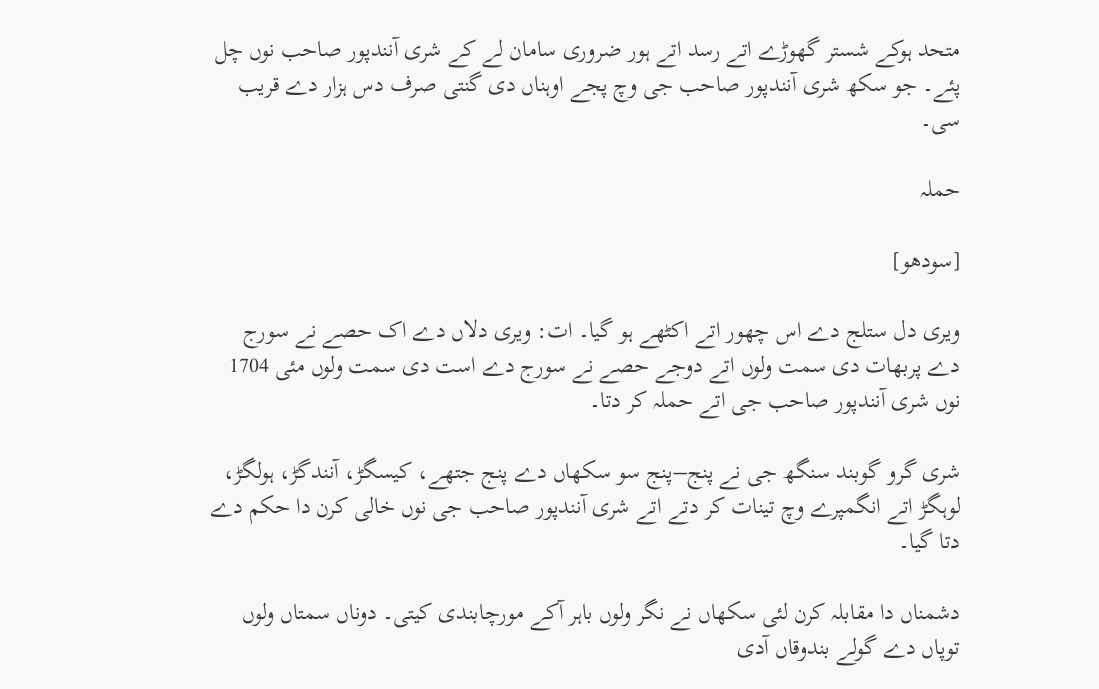متحد ہوکے شستر گھوڑے اتے رسد اتے ہور ضروری سامان لے کے شری آنندپور صاحب نوں چل پئے۔ جو سکھ شری آنندپور صاحب جی وچ پجے اوہناں دی گنتی صرف دس ہزار دے قریب سی۔

حملہ

[سودھو]

ویری دل ستلج دے اس چھور اتے اکٹھے ہو گیا۔ ات: ویری دلاں دے اک حصے نے سورج دے پربھات دی سمت ولوں اتے دوجے حصے نے سورج دے است دی سمت ولوں مئی 1704 نوں شری آنندپور صاحب جی اتے حملہ کر دتا۔

شری گرو گوبند سنگھ جی نے پنج–پنج سو سکھاں دے پنج جتھے، کیسگڑ، آنندگڑ، ہولگڑ، لوہگڑ اتے انگمپرے وچ تینات کر دتے اتے شری آنندپور صاحب جی نوں خالی کرن دا حکم دے دتا گیا۔

دشمناں دا مقابلہ کرن لئی سکھاں نے نگر ولوں باہر آکے مورچابندی کیتی۔ دوناں سمتاں ولوں توپاں دے گولے بندوقاں آدی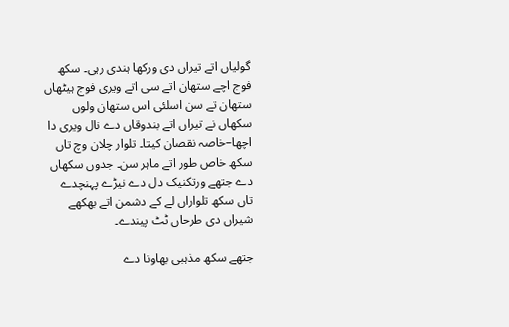گولیاں اتے تیراں دی ورکھا ہندی رہی۔ سکھ فوج اچے ستھان اتے سی اتے ویری فوج ہیٹھاں ستھان تے سن اسلئی اس ستھان ولوں سکھاں نے تیراں اتے بندوقاں دے نال ویری دا اچھا–خاصہ نقصان کیتا۔ تلوار چلان وچ تاں سکھ خاص طور اتے ماہر سن۔ جدوں سکھاں دے جتھے ورتکنیک دل دے نیڑے پہنچدے تاں سکھ تلواراں لے کے دشمن اتے بھکھے شیراں دی طرحاں ٹٹ پیندے۔

جتھے سکھ مذہبی بھاونا دے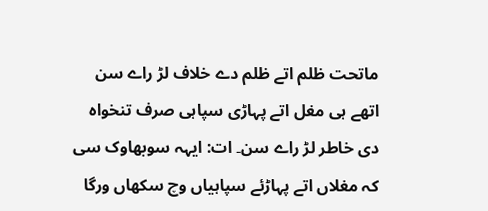ماتحت ظلم اتے ظلم دے خلاف لڑ راے سن اتھے ہی مغل اتے پہاڑی سپاہی صرف تنخواہ دی خاطر لڑ راے سن۔ ات: ایہہ سوبھاوک سی کہ مغلاں اتے پہاڑئے سپاہیاں وچ سکھاں ورگا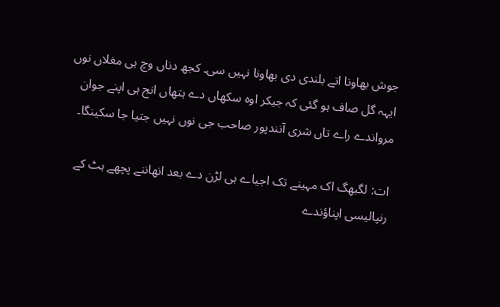جوش بھاونا اتے بلندی دی بھاونا نہیں سی۔ کجھ دناں وچ ہی مغلاں نوں ایہہ گل صاف ہو گئی کہ جیکر اوہ سکھاں دے ہتھاں انج ہی اپنے جوان مرواندے راے تاں شری آنندپور صاحب جی نوں نہیں جتیا جا سکینگا۔

ات: لگبھگ اک مہینے تک اجیاے ہی لڑن دے بعد انھاننے پچھے ہٹ کے رنپالیسی اپناؤندے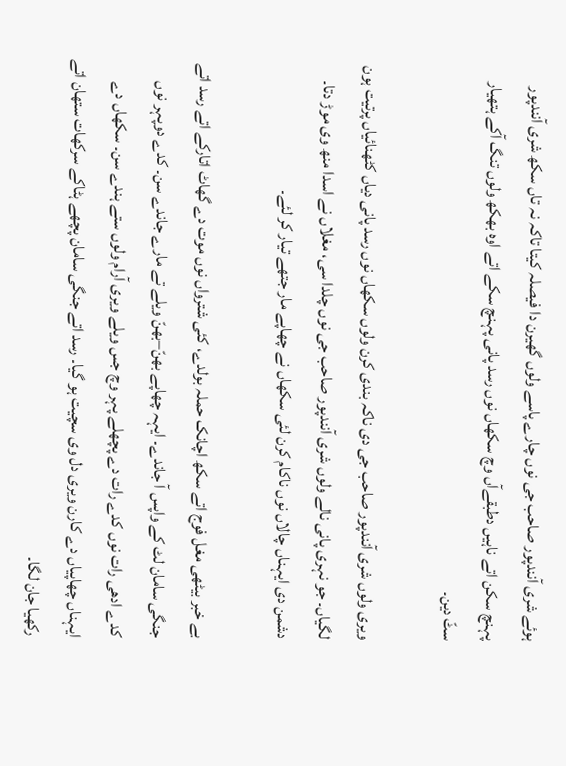ہوئے شری آنندپور صاحب جی نوں چارے پاسے ولوں گھیرن دا فیصلہ کیتا تاکہ نہ تاں سکھ شری آنندپور پہنچ سکن اتے ناہیں دطبقےآں وچ سکھاں نوں رسد پانی پہنچ سکے اتے اوہ بھکھ ولوں تنگ آکے ہتھیار سٹّ دین۔

ویری ولوں شری آنندپور صاحب جی دی ناکہ بندی کرن ولوں سکھاں نوں رسد پانی دیاں کٹھنائیاں پرتیت ہون لگیاں۔ جو نہری پانی نالے ولوں شری آنندپور صاحب جی نوں چلدا سی، مغلاں نے اسدا منھ وی موڑ دتا۔ دشمن دی ایہناں چالاں نوں ناکام کرن لئی سکھاں نے چھاپے مار جتھے تیار کر لئے۔

بے خبر بیٹھی مغل فوج اتے سکھ اچانک حملہ بولدے، کئی شترواں نوں موت دے گھاٹ اتارکے اتے رسد اتے جنگی سامان لٹ کے واپس آ جاندے۔ ایہہ چھاپے بھنّ–بھنّ ویلے تے مارے جاندے سن۔ کدے دوپہر نوں کدے ادھی رات نوں کدے رات دے پچھلے پہر وچ جس ویلے ویری آرام ولوں ستے ہندے سن۔ سکھاں دے ایہناں چھاپیاں دے کارن ویری دل وی سچیت ہو گیا۔ رسد اتے جنگی سامان پچھے ہٹاکے سرکھات ستھان اتے رکھیا جان لگا۔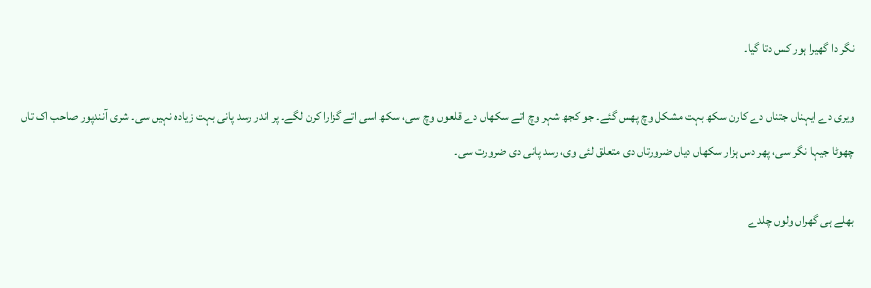نگر دا گھیرا ہور کس دتا گیا۔

ویری دے ایہناں جتناں دے کارن سکھ بہت مشکل وچ پھس گئے۔ جو کجھ شہر وچ اتے سکھاں دے قلعوں وچ سی، سکھ اسی اتے گزارا کرن لگے۔ پر اندر رسد پانی بہت زیادہ نہیں سی۔ شری آنندپور صاحب اک تاں چھوٹا جیہا نگر سی، پھر دس ہزار سکھاں دیاں ضرورتاں دی متعلق لئی وی، رسد پانی دی ضرورت سی۔

بھلے ہی گھراں ولوں چلدے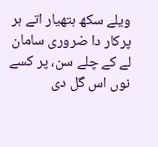ویلے سکھ ہتھیار اتے ہر پرکار دا ضروری سامان لے کے چلے سن، پر کسے نوں اس گل دی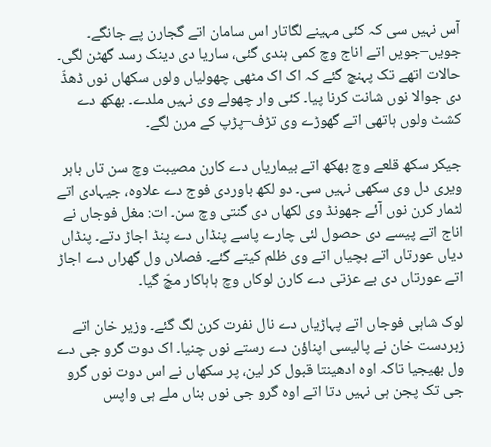آس نہیں سی کہ کئی مہینے لگاتار اس سامان اتے گجارن پے جانگے۔ جویں–جویں اتے اناج وچ کمی ہندی گئی، ساریا دی دینک رسد گھٹن لگی۔ حالات اتھے تک پہنچ گئے کہ اک اک مٹھی چھولیاں ولوں سکھاں نوں ڈھڈّ دی جوالا نوں شانت کرنا پیا۔ کئی وار چھولے وی نہیں ملدے۔ بھکھ دے کشٹ ولوں ہاتھی اتے گھوڑے وی تڑف–پڑپ کے مرن لگے۔

جیکر سکھ قلعے وچ بھکھ اتے بیماریاں دے کارن مصیبت وچ سن تاں باہر ویری دل وی سکھی نہیں سی۔ دو لکھ باوردی فوج دے علاوہ، جیہادی اتے لٹمار کرن نوں آئے جھونڈ وی لکھاں دی گنتی وچ سن۔ ات: مغل فوجاں نے اناج اتے پیسے دی حصول لئی چارے پاسے پنڈاں دے پنڈ اجاڑ دتے۔ پنڈاں دیاں عورتاں اتے بچیاں اتے وی ظلم کیتے گئے۔ فصلاں ول گھراں دے اجاڑ اتے عورتاں دی بے عزتی دے کارن لوکاں وچ ہاہاکار مچّ گیا۔

لوک شاہی فوجاں اتے پہاڑیاں دے نال نفرت کرن لگ گئے۔ وزیر خان اتے زبردست خان نے پالیسی اپناؤن دے رستے نوں چنیا۔ اک دوت گرو جی دے ول بھیجیا تاکہ اوہ ادھینتا قبول کر لین، پر سکھاں نے اس دوت نوں گرو جی تک پجن ہی نہیں دتا اتے اوہ گرو جی نوں بناں ملے ہی واپس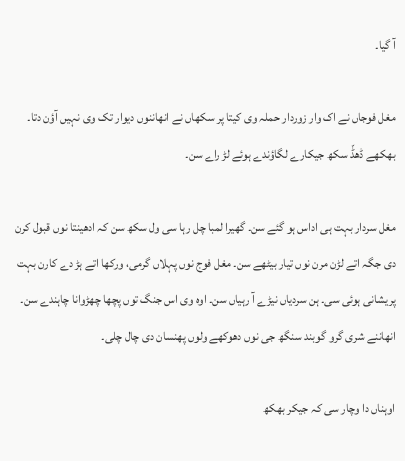آ گیا۔

مغل فوجاں نے اک وار زوردار حملہ وی کیتا پر سکھاں نے انھاننوں دیوار تک وی نہیں آؤن دتا۔ بھکھے ڈھڈّ سکھ جیکارے لگاؤندے ہوئے لڑ راے سن۔

مغل سردار بہت ہی اداس ہو گئے سن۔ گھیرا لمبا چل رہا سی ول سکھ سن کہ ادھینتا نوں قبول کرن دی جگہ اتے لڑن مرن نوں تیار بیٹھے سن۔ مغل فوج نوں پہلاں گرمی، ورکھا اتے ہڑ دے کارن بہت پریشانی ہوئی سی۔ ہن سردیاں نیڑے آ رہیاں سن۔ اوہ وی اس جنگ توں پچھا چھڑوانا چاہندے سن۔ انھاننے شری گرو گوبند سنگھ جی نوں دھوکھے ولوں پھنسان دی چال چلی۔

اوہناں دا وچار سی کہ جیکر بھکھ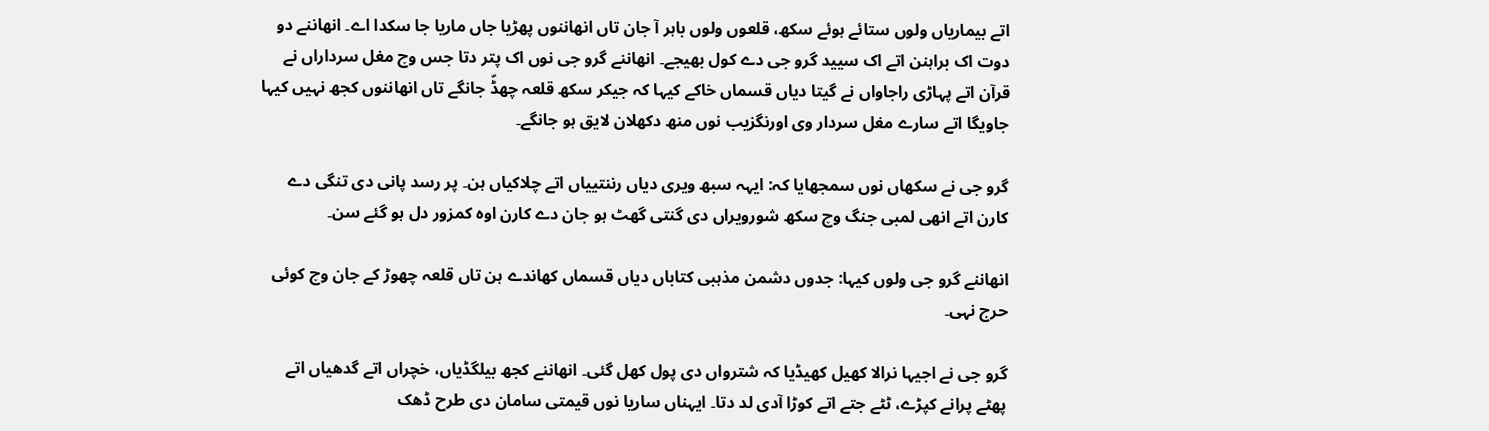اتے بیماریاں ولوں ستائے ہوئے سکھ، قلعوں ولوں باہر آ جان تاں انھاننوں پھڑیا جاں ماریا جا سکدا اے۔ انھاننے دو دوت اک براہنن اتے اک سیید گرو جی دے کول بھیجے۔ انھاننے گرو جی نوں اک پتر دتا جس وچ مغل سرداراں نے قرآن اتے پہاڑی راجاواں نے گیتا دیاں قسماں خاکے کیہا کہ جیکر سکھ قلعہ چھڈّ جانگے تاں انھاننوں کجھ نہیں کیہا جاویگا اتے سارے مغل سردار وی اورنگزیب نوں منھ دکھلان لایق ہو جانگے۔

گرو جی نے سکھاں نوں سمجھایا کہ: ایہہ سبھ ویری دیاں رننتییاں اتے چلاکیاں ہن۔ پر رسد پانی دی تنگی دے کارن اتے انھی لمبی جنگ وچ سکھ شورویراں دی گنتی گھٹ ہو جان دے کارن اوہ کمزور دل ہو گئے سن۔

انھاننے گرو جی ولوں کیہا: جدوں دشمن مذہبی کتاباں دیاں قسماں کھاندے ہن تاں قلعہ چھوڑ کے جان وچ کوئی حرج نہی۔

گرو جی نے اجیہا نرالا کھیل کھیڈیا کہ شترواں دی پول کھل گئی۔ انھاننے کجھ بیلگڈیاں، خچراں اتے گدھیاں اتے پھٹے پرانے کپڑے، ٹٹے جتے اتے کوڑا آدی لد دتا۔ ایہناں ساریا نوں قیمتی سامان دی طرح ڈھک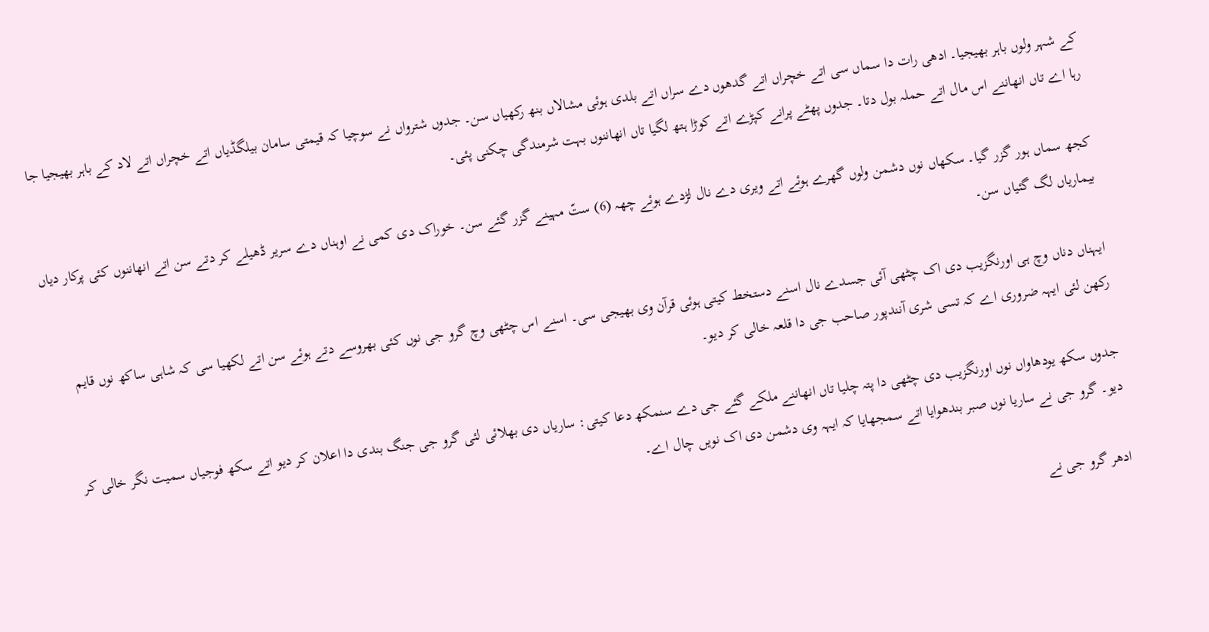کے شہر ولوں باہر بھیجیا۔ ادھی رات دا سماں سی اتے خچراں اتے گدھوں دے سراں اتے بلدی ہوئی مشالاں بنھ رکھیاں سن۔ جدوں شترواں نے سوچیا کہ قیمتی سامان بیلگڈیاں اتے خچراں اتے لاد کے باہر بھیجیا جا رہا اے تاں انھاننے اس مال اتے حملہ بول دتا۔ جدوں پھٹے پرانے کپڑے اتے کوڑا ہتھ لگیا تاں انھاننوں بہت شرمندگی چکنی پئی۔

کجھ سماں ہور گزر گیا۔ سکھاں نوں دشمن ولوں گھرے ہوئے اتے ویری دے نال لڑدے ہوئے چھہ (6) ستّ مہینے گزر گئے سن۔ خوراک دی کمی نے اوہناں دے سریر ڈھیلے کر دتے سن اتے انھاننوں کئی پرکار دیاں بیماریاں لگ گئیاں سن۔

ایہناں دناں وچ ہی اورنگزیب دی اک چٹھی آئی جسدے نال اسنے دستخط کیتی ہوئی قرآن وی بھیجی سی۔ اسنے اس چٹھی وچ گرو جی نوں کئی بھروسے دتے ہوئے سن اتے لکھیا سی کہ شاہی ساکھ نوں قایم رکھن لئی ایہہ ضروری اے کہ تسی شری آنندپور صاحب جی دا قلعہ خالی کر دیو۔

جدوں سکھ یودھاواں نوں اورنگزیب دی چٹھی دا پتہ چلیا تاں انھاننے ملکے گئے جی دے سنمکھ دعا کیتی: ساریاں دی بھلائی لئی گرو جی جنگ بندی دا اعلان کر دیو اتے سکھ فوجیاں سمیت نگر خالی کر دیو۔ گرو جی نے ساریا نوں صبر بندھوایا اتے سمجھایا کہ ایہہ وی دشمن دی اک نویں چال اے۔

ادھر گرو جی نے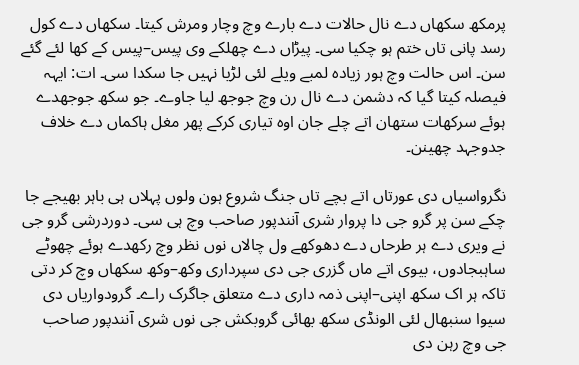پرمکھ سکھاں دے نال حالات دے بارے وچ وچار ومرش کیتا۔ سکھاں دے کول رسد پانی تاں ختم ہو چکیا سی۔ پیڑاں دے چھلکے وی پیس–پیس کے کھا لئے گئے سن۔ اس حالت وچ ہور زیادہ لمبے ویلے لئی لڑیا نہیں جا سکدا سی۔ ات: ایہہ فیصلہ کیتا گیا کہ دشمن دے نال رن وچ جوجھ لیا جاوے۔ جو سکھ جوجھدے ہوئے سرکھات ستھان اتے چلے جان اوہ تیاری کرکے پھر مغل ہاکماں دے خلاف جدوجہد چھینن۔

نگرواسیاں دی عورتاں اتے بچے تاں جنگ شروع ہون ولوں پہلاں ہی باہر بھیجے جا چکے سن پر گرو جی دا پروار شری آنندپور صاحب وچ ہی سی۔ دوردرشی گرو جی نے ویری دے ہر طرحاں دے دھوکھے ول چالاں نوں نظر وچ رکھدے ہوئے چھوٹے ساہبجادوں، بیوی اتے ماں گزری جی دی سپرداری وکھ–وکھ سکھاں وچ کر دتی تاکہ ہر اک سکھ اپنی–اپنی ذمہ داری دے متعلق جاگرک راے۔ گرودواریاں دی سیوا سنبھال لئی الونڈی سکھ بھائی گروبکش جی نوں شری آنندپور صاحب جی وچ رہن دی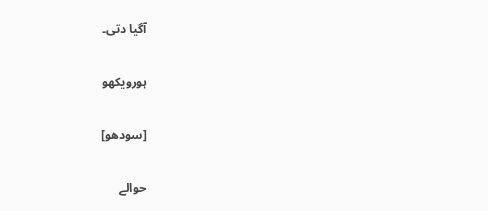آگیا دتی۔

ہورویکھو

[سودھو]

حوالے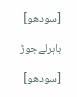[سودھو]

باہرلےجوڑ

[سودھو]